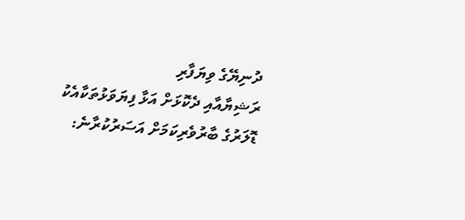ދުނިޔޭގެ ވިޔަފާރި
ރަޝިޔާއާއި ދެކޮޅަށް އަޅާ ފިޔަވަޅުތަކާއެކު ޑޮލަރުގެ ބާރުވެރިކަމަށް އަސަރުކުރާނެ: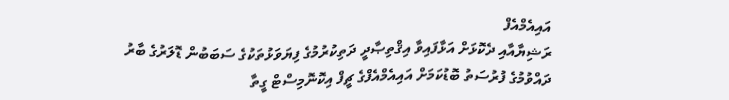އައިއެމްއެފް
ރަޝިޔާއާއި ދެކޮޅަށް އަޅާފައިވާ އިޤްތިޞާދީ ދަތިކުރުމުގެ ފިޔަވަޅުތަކުގެ ސަބަބުން ޑޮލަރުގެ ބާރު ދައްވުމުގެ ފުރުސަތު ބޮޑުކަމަށް އައިއެމްއެފްގެ ޗީފް އިކޮނޮމިސްޓް ގީތާ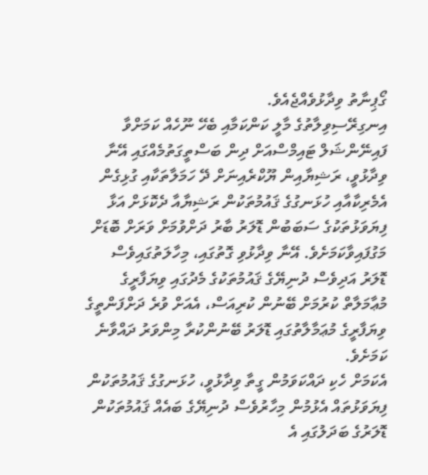ގޯޕިނާތު ވިދާޅުވެއްޖެއެވެ.
އިނގިރޭސިވިލާތުގެ މާލީ ކަންކަމާއި ބެހޭ ނޫހެއް ކަމަށްވާ ފައިނޭންޝަލް ޓައިމްސްއަށް ދިން ބަސްތީގަތުމެއްގައި އޭނާ ވިދާޅުވީ، ރަޝިޔާއިން ޔޫކްރެއިނަށް ދޭ ހަމަލާތަކާއި ގުޅިގެން އެމެރިކާއާއި ހުޅަނގުގެ ޤައުމުތަކުން ރަޝިޔާއާ ދެކޮޅަށް އަޅާ ފިޔަވަޅުތަކުގެ ސަބަބުން ޑޮލަރު ބާރު ދަށްވުމަށް ވަރަށް ބޮޑަށް މަގުފައިވާކަމަށެވެ. އޭނާ ވިދާޅުވި ގޮތުގައި، މިހާލަތުގައިވެސް ޑޮލަރު އަދިވެސް ދުނިޔޭގެ ޤައުމުތަކުގެ މެދުގައި ވިޔަފާރީގެ މުޢާމަލާތް ކުރުމަށް ބޭނުން ކުރިއަސް، އެއަށް ވުރެ ދަށްފަންތީގެ ވިޔަފާރީގެ މުޢަމާލާތުގައި ޑޮލަރު ބޭނުންކުރާ މިންވަރު ދައްވާނެ ކަމަށެވެ.
އެކަމަށް ހެކި ދައްކަވަމުން ގީތާ ވިދާޅުވީ، ހުޅަނގުގެ ޤައުމުތަކުން ފިޔަވަޅުތައް އެޅުމުން މިހާރުވެސް ދުނިޔޭގެ ބައެއް ޤައުމުތަކުން ޑޮލަރުގެ ބަދަލުގައި އެ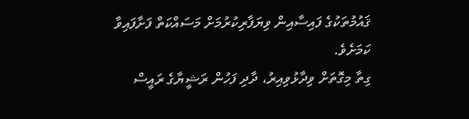ޤައުމުތަކުގެ ފައިސާއިން ވިޔަފާރިކުރުމަށް މަސައްކަތް ފަށާފައިވާ ކަމަށެވެ.
ގިތާ މިގޮތަށް ވިދާޅުވިއިރު، ދާދި ފަހުން ރަޝީޔާގެ ރައީސް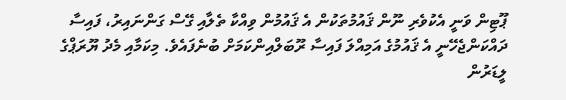ޕޫޓިން ވަނީ އެކުވެރި ނޫން ޤައުމުތަކުން އެ ޤައުމުން ވިއްކާ ތެލާއި ގޭސް ގަންނައިރު، ފައިސާ ދައްކަންޖެހޭނީ އެ ޤައުމުގެ އަމިއްލަ ފައިސާ ރޫބަލްއިންކަމަށް ބުނެފައެވެ. މިކަމާއި މެދު ޔޫރަޕްގެ ލީޑަރުން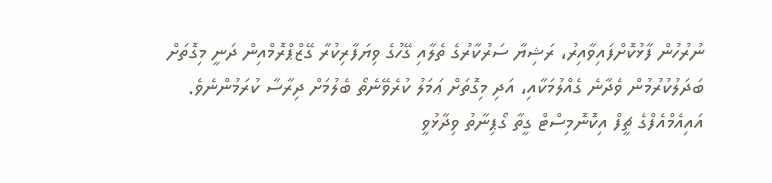ނުރުހުން ފާޅުކޮށްފައިވާއިރު، ރަޝިޔާ ސަރުކާރުގެ ތެލާއި ގޭހުގެ ވިޔަފާރިކުރާ ގޭޒްޕްރޮމްއިން ދަނީ މިގޮތަށް ބަދަލުކުރުމުން ވެދާނެ ގެއްލުމަކާއި، އަދި މިގޮތަށް ޢަމަލު ކުރެވޭނެތޯ ބެލުމަށް ދިރާސާ ކުރަމުންނެވެ.
އައިއެމްއެފްގެ ޗީފް އިކޮނޮމިސްޓް ގީތާ ގޯޕިނާތު ވިދާޅުވީ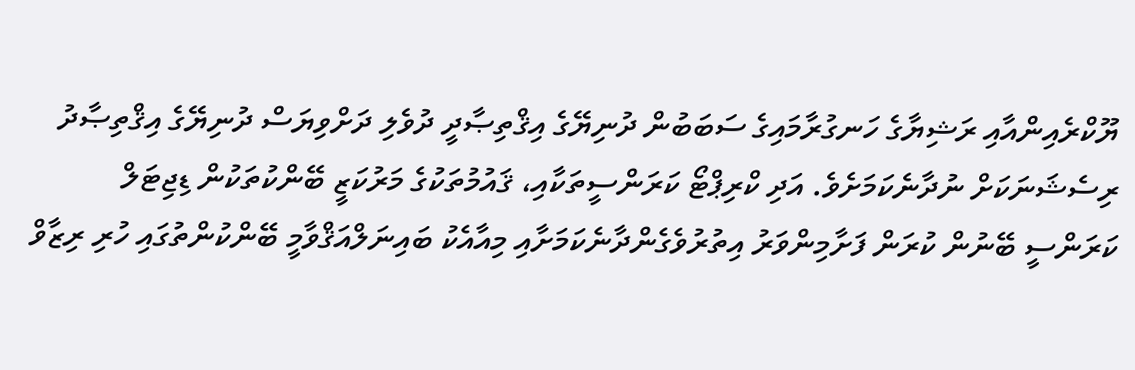ޔޫކްރެއިންއާއި ރަޝިޔާގެ ހަނގުރާމައިގެ ސަބަބުން ދުނިޔޭގެ އިޤްތިޞާދީ ދުވެލި ދަށްވިޔަސް ދުނިޔޭގެ އިޤްތިޞާދު ރިސެޝަނަކަށް ނުދާނެކަމަށެވެ. އަދި ކްރިޕްޓޯ ކަރަންސީތަކާއި، ޤައުމުތަކުގެ މަރުކަޒީ ބޭންކުތަކުން ޑިޖިޓަލް ކަރަންސީ ބޭނުން ކުރަން ފަށާމިންވަރު އިތުރުވެގެންދާނެކަމަށާއި މިއާއެކު ބައިނަލްއަޤްވާމީ ބޭންކުންތުގައި ހުރި ރިޒާވް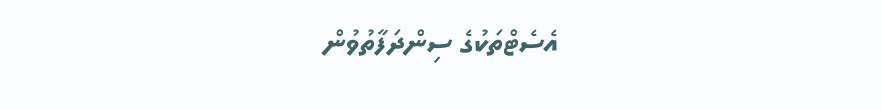އެސެޓްތަކުގެ ސިންދަފާތުވުން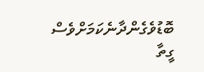ބޮޑުވެގެންދާނެކަމަށްވެސް ގީތާ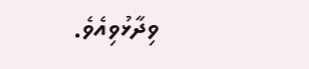ވިދާޅުވިއެވެ.